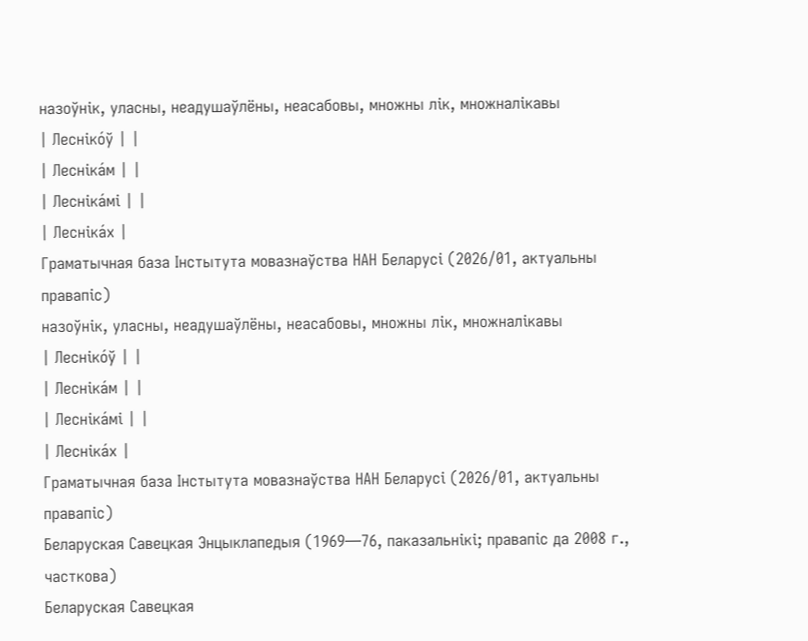назоўнік, уласны, неадушаўлёны, неасабовы, множны лік, множналікавы
| Лесніко́ў | |
| Лесніка́м | |
| Лесніка́мі | |
| Лесніка́х |
Граматычная база Інстытута мовазнаўства НАН Беларусі (2026/01, актуальны правапіс)
назоўнік, уласны, неадушаўлёны, неасабовы, множны лік, множналікавы
| Лесніко́ў | |
| Лесніка́м | |
| Лесніка́мі | |
| Лесніка́х |
Граматычная база Інстытута мовазнаўства НАН Беларусі (2026/01, актуальны правапіс)
Беларуская Савецкая Энцыклапедыя (1969—76, паказальнікі; правапіс да 2008 г., часткова)
Беларуская Савецкая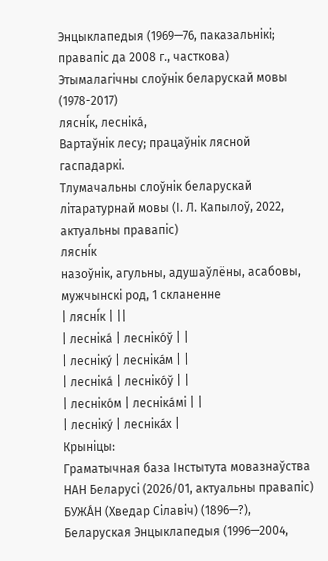Энцыклапедыя (1969—76, паказальнікі; правапіс да 2008 г., часткова)
Этымалагічны слоўнік беларускай мовы (1978-2017)
лясні́к, лесніка́,
Вартаўнік лесу; працаўнік лясной гаспадаркі.
Тлумачальны слоўнік беларускай літаратурнай мовы (І. Л. Капылоў, 2022, актуальны правапіс)
лясні́к
назоўнік, агульны, адушаўлёны, асабовы, мужчынскі род, 1 скланенне
| лясні́к | ||
| лесніка́ | лесніко́ў | |
| лесніку́ | лесніка́м | |
| лесніка́ | лесніко́ў | |
| лесніко́м | лесніка́мі | |
| лесніку́ | лесніка́х |
Крыніцы:
Граматычная база Інстытута мовазнаўства НАН Беларусі (2026/01, актуальны правапіс)
БУЖА́Н (Хведар Сілавіч) (1896—?),
Беларуская Энцыклапедыя (1996—2004,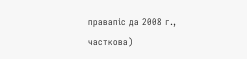правапіс да 2008 г., часткова)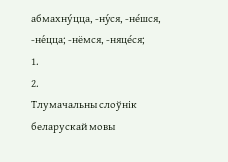абмахну́цца, ‑ну́ся, ‑не́шся, ‑не́цца; ‑нёмся, ‑няце́ся;
1.
2.
Тлумачальны слоўнік беларускай мовы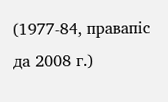(1977-84, правапіс да 2008 г.)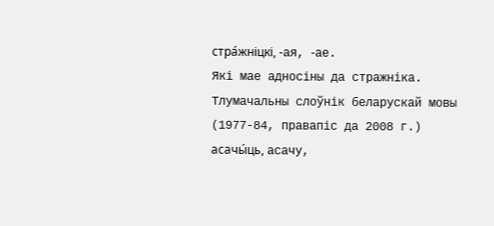стра́жніцкі, ‑ая, ‑ае.
Які мае адносіны да стражніка.
Тлумачальны слоўнік беларускай мовы (1977-84, правапіс да 2008 г.)
асачы́ць, асачу,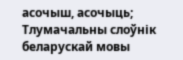асочыш, асочыць;
Тлумачальны слоўнік беларускай мовы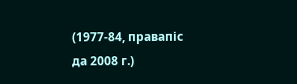(1977-84, правапіс да 2008 г.)